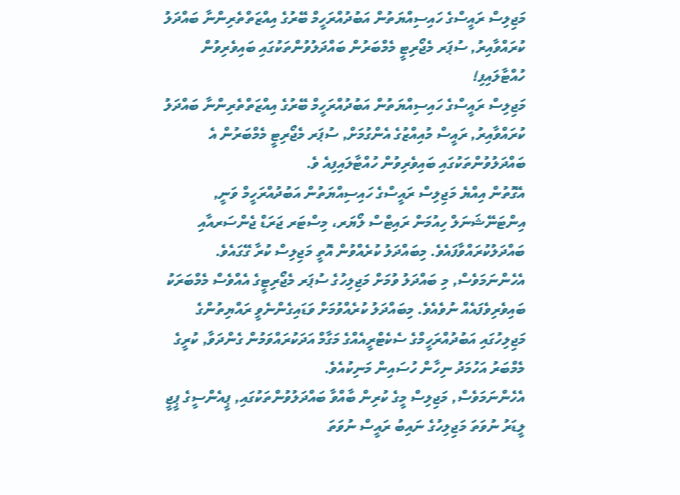މަޖިލިސް ރައީސްގެ ހައިސިއްޔަތުން އަބުދުއްރަހީމް ބޭރުގެ އިއްޒަތްތެރިންނާ ބައްދަލު ކުރައްވާއިރު, ސުޕަރ މެޖޯރިޓީ މެމްބަރުން ބައްދަލުވުންތަކުގައި ބައިވެރިވުން ހުއްޓާލައިފި!
މަޖިލިސް ރައީސްގެ ހައިސިއްޔަތުން އަބުދުއްރަހީމް ބޭރުގެ އިއްޒަތްތެރިންނާ ބައްދަލު ކުރައްވާއިރު, ރައީސް މުއިއްޒުގެ އެންގުމަށް, ސުޕަރ މެޖޯރިޓީ މެމްބަރުން އެ ބައްދަލުވުންތަކުގައި ބައިވެރިވުން ހުއްޓާލައިފިއެ ވެ.
އެގޮތުން އިއްޔެ މަޖިލިސް ރައީސްގެ ހައިސިއްޔަތުން އަބުދުއްރަހީމް ވަނީ, އިންޓަނޭޝަނަލް ހިއުމަން ރައިޓްސް ލޯޔަރ، މިސްޓަރ ޖަރަޑް ޖެންސަރއާއި ބައްދަލުކުރައްވާފައެވެ. މިބައްދަލު ކުރެއްވުން އޮތީ މަޖިލިސް ކުރާ ގޭގައެވެ.
އެހެންނަމަވެސް, މި ބައްދަލު ވުމަށް މަޖިލިހުގެ ސުޕަރ މެޖޯރިޓީގެ އެއްވެސް މެމްބަރަކު ބައިވެރިވެފައެއް ނުވެއެވެ. މިބައްދަލު ކުރެއްވުމަށް ވަޑައިގެންނެވީ ރައްޔިތުންގެ މަޖިލިހުގައި އަބުދުއްރަހީމްގެ ސެކެޓްރީއެއްގެ މަގާމް އަދަކުރައްވަމުން ގެންދަވާ, ކުރީގެ މެމްބަރު އަހުމަދު ނިހާން ހުސައިން މަނިކުއެވެ.
އެހެންނަމަވެސް, މަޖިލިސް މީގެ ކުރިން ބާއްވާ ބައްދަލުވުންތަކުގައި, ޕީއެންސީގެ ޕީޖީ ލީޑަރު ނުވަތަ މަޖިލިހުގެ ނައިބު ރައީސް ނުވަތަ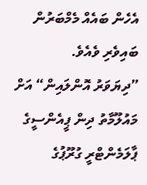އެހެން ބައެއް މެމްބަރުން ބައިވެރި ވެއެވެ.
”ދިޔަވަރު އޮންލައިން“ އަށް މައުލޫމާތު ދިން ޕީއެންސީގެ ޕާލަމެންޓްރީ ގުރޫޕުގެ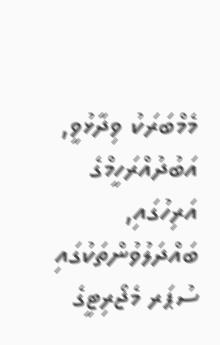މެމްބަރަކު ވިދާޅުވީ, އަބުދުއްރަހީމްގެ އަރިހުގައި, ބައްދަލުވުންތަކުގައި ސުޕަރ މެޖޯރިޓީގެ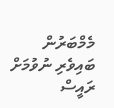މެމްބަރުން ބައިވެރި ނުވުމަށް ރައީސް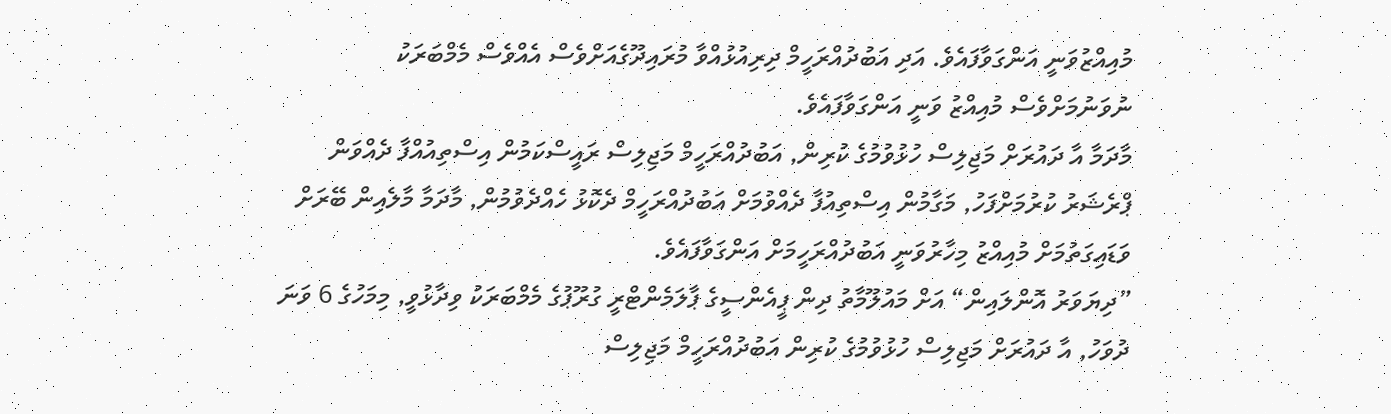މުއިއްޒުވަނީ އަންގަވާފައެވެ. އަދި އަބުދުއްރަހީމް ދިރިއުޅުއްވާ މުރައިދޫގެއަށްވެސް އެއްވެސް މެމްބަރަކު ނުވަނުމަށްވެސް މުއިއްޒު ވަނީ އަންގަވާފައެވެ.
މާދަމާ އާ ދައުރަށް މަޖިލިސް ހުޅުވުމުގެ ކުރިން, އަބުދުއްރަހީމް މަޖިލިސް ރައީސްކަމުން އިސްތިއުއްފާ ދެއްވަން ޕްރެޝަރު ކުރުމަށްފަހު, މަގާމުން އިސްތިއުފާ ދެއްވުމަށް އަބުދުއްރަހީމް ދެކޮޅު ހެއްދެވުމުން, މާދަމާ މާލެއިން ބޭރަށް ވަޑައިގަތުމަށް މުއިއްޒު މިހާރުވަނީ އަބުދުއްރަހީމަށް އަންގަވާފައެވެ.
”ދިޔަވަރު އޮންލައިން“ އަށް މައުލޫމާތު ދިން ޕީއެންސީގެ ޕާލަމެންޓްރީ ގުރޫޕުގެ މެމްބަރަކު ވިދާޅުވީ, މިމަހުގެ 6 ވަނަ ދުވަހު, އާ ދައުރަށް މަޖިލިސް ހުޅުވުމުގެ ކުރިން އަބުދުއްރަހީމް މަޖިލިސް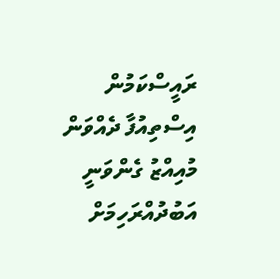ރައީސްކަމުން އިސްތިއުފާ ދެއްވަން މުއިއްޒު ގެންވަނީ އަބުދުއްރަހިމަށް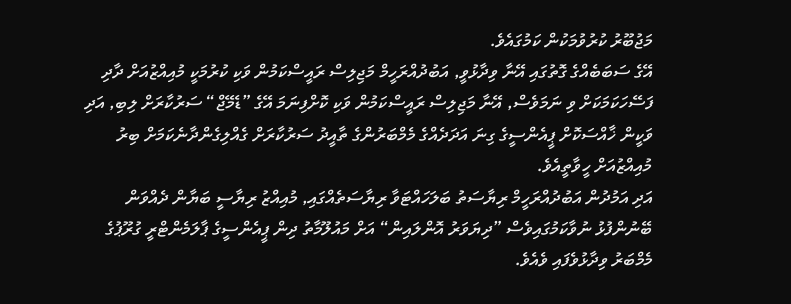މަޖުބޫރު ކުރުވުމަކުން ކަމުގައެވެ.
އޭގެ ސަބަބެއްގެ ގޮތުގައި އޭނާ ވިދާޅުވީ, އަބުދުއްރަހީމް މަޖިލިސް ރައީސްކަމުން ވަކި ކުރުމަކީ މުއިއްޒުއަށް ދާދި ފަސޭހަކަމަކަށް ވި ނަމަވެސް, އޭނާ މަޖިލިސް ރައީސްކަމުން ވަކި ކޮށްފިނަމަ އޭގެ ”ޑެމޭޖް“ ސަރުކާރަށް ލިބި, އަދި ވަކީން ޚާއްސަކޮށް ޕީއެންސީގެ ގިނަ އަދަދެއްގެ މެމްބަރުންގެ ތާއީދު ސަރުކާރަށް ގެއްލިގެންދާނެކަމަށް ބިރު މުއިއްޒުއަށް ހީވާތީއެވެ.
އަދި އަމުދުން އަބުދުއްރަހީމް ރިޔާސަތު ބަލަހައްޓަވާ ރިޔާސަތެއްގައި, މުއިއްޒު ރިޔާސީ ބަޔާން ދެއްވަން ބޭނުންފުޅު ނުވާކަމުގައިވެސް ”ދިޔަވަރު އޮންލައިން“ އަށް މައުލޫމާތު ދިން ޕީއެންސީގެ ޕާލަމެންޓްރީ ގުރޫޕުގެ މެމްބަރު ވިދާޅުވެފައި ވެއެވެ.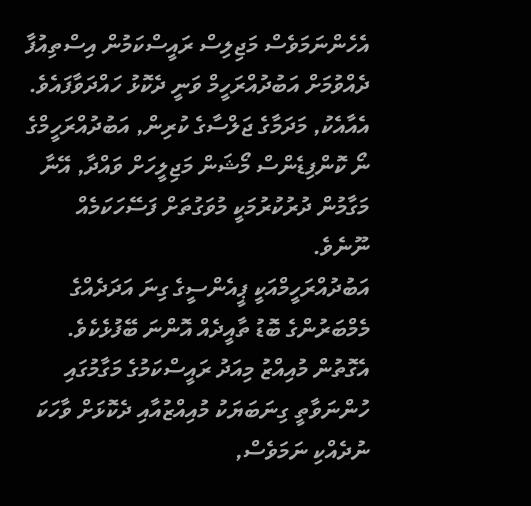އެހެންނަމަވެސް މަޖިލިސް ރައީސްކަމުން އިސްތިއުފާ ދެއްވުމަށް އަބުދުއްރަހީމް ވަނީ ދެކޮޅު ހައްދަވާފައެވެ. އެއާއެކު, މަދަމާގެ ޖަލްސާގެ ކުރިން, އަބުދުއްރަހީމްގެ ނޯ ކޮންފިޑެންސް މޯޝަން މަޖިލީހަށް ވައްދާ, އޭނާ މަގާމުން ދުރުކުރުމަކީ މުވަގުތަށް ފަސޭހަކަމެއް ނޫނެވެ.
އަބުދުއްރަހީމްއަކީ ޕީއެންސީގެ ގިނަ އަދަދެއްގެ މެމްބަރުންގެ ބޮޑު ތާއީދެއް އޮންނަ ބޭފުޅެކެވެ. އެގޮތުން މުއިއްޒު މިއަދު ރައީސްކަމުގެ މަގާމުގައި ހުންނަވާތީ ގިނަބަޔަކު މުއިއްޒުއާއި ދެކޮޅަށް ވާހަކަ ނުދެއްކި ނަމަވެސް,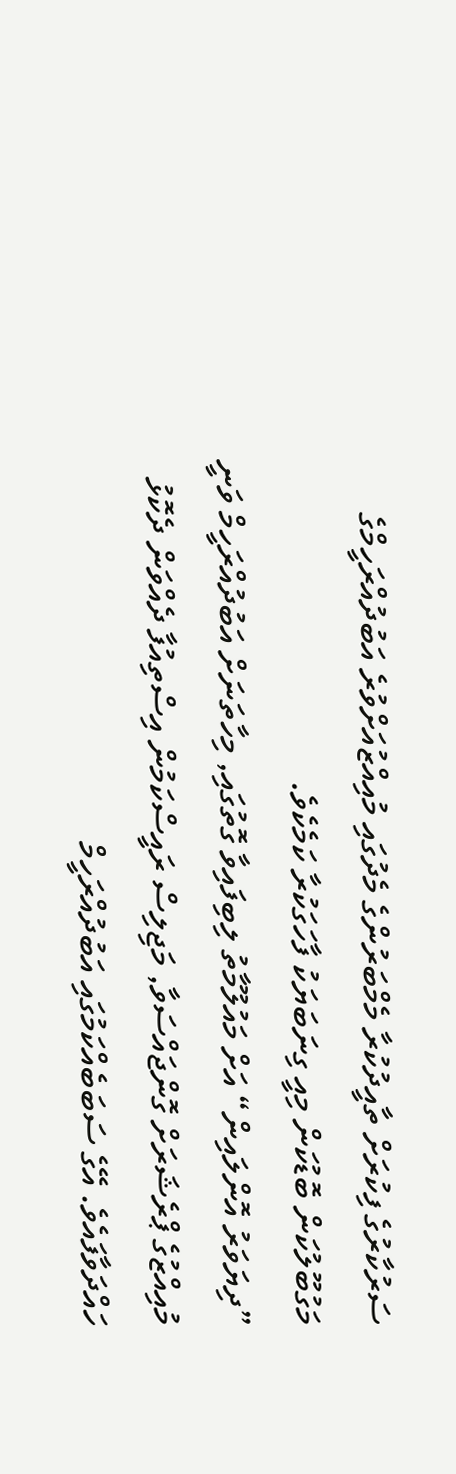ސަރުކާރުގެ ފިކުރަށް ތާއީދުކުރާ މެމްބަރުންގެ މެދުގައި މުއިއްޒުއަށްވުރެ އަބުދުއްރަހީމްގެ މަގުބޫލުކަން ބޮޑުކަން މިއީ ގިނަބަޔަކު ފާހަގަކުރާ ކަމެކެވެ.
”ދިޔަވަރު އޮންލައިން“ އަށް މައުލޫމާތު ލިބިފައިވާ ގޮތުގައި, މިހާތަނަށް އަބުދުއްރަހީމް ވަނީ މުއިއްޒުގެ ޕްރެޝަރަށް ގޮންޖައްސަވާ, މަޖިލިސް ރައީސްކަމުން އިސްތިއުފާ ދެއްވަން ދެކޮޅު ހައްދަވާފައެވެ. އޭގެ ސަބަބެއްކަމުގައި އަބުދުއްރަހީމް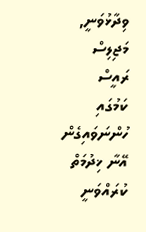ވިދާޅުވަނީ, މަޖިލިސް ރައީސް ކަމުގައި ހުންނަވައިގެން އޭނާ ޚިދުމަތް ކުރައްވަނީ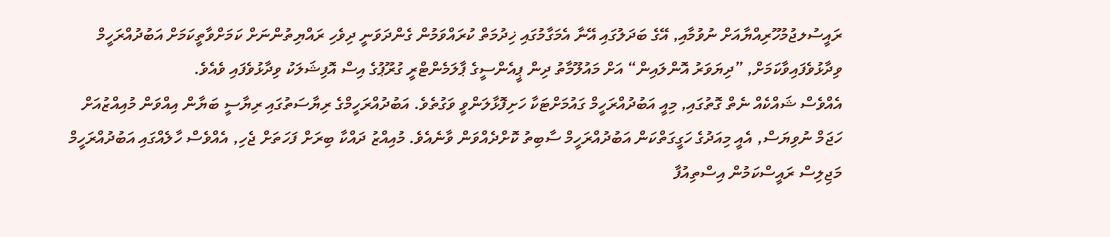ރައީސުލޖުމުހޫރިއްޔާއަށް ނުވުމާއި, އޭގެ ބަދަލުގައި އޭނާ އެމަގާމުގައި ޚިދުމަތް ކުރައްވަމުން ގެންދަވަނީ ދިވެހި ރައްޔިތުންނަށް ކަމަށްވާތީކަމަށް އަބުދުއްރަހީމް ވިދާޅުވެފައިވާކަމަށް, ”ދިޔަވަރު އޮންލައިން“ އަށް މައުލޫމާތު ދިން ޕީއެންސީގެ ޕާލަމެންޓްރީ ގުރޫޕުގެ އިސް އޮފިޝަލަކު ވިދާޅުވެފައި ވެއެވެ.
އެއްވެސް ޝައްކެއް ނެތް ގޮތުގައި, މިއީ އަބުދުއްރަހީމް ގައުމަށްޓަކާ ހަށިފޮޅާލަންވީ ވަގުތެވެ. އަބުދުއްރަހީމްގެ ރިޔާސަތުގައި ރިޔާސީ ބަޔާން އިއްވަން މުއިއްޒުއަށް ހަޖަމް ނުވިޔަސް, އެއީ މިއަދުގެ ހަގީގަތްކަން އަބުދުއްރަހީމް ސާބިތު ކޮށްދެއްވަން ވާނެއެވެ. މުއިއްޒު ދައްކާ ބިރަށް ފަހަތަށް ޖެހި, އެއްވެސް ހާލެއްގައި އަބުދުއްރަހީމް މަޖިލިސް ރައީސްކަމުން އިސްތިއުފާ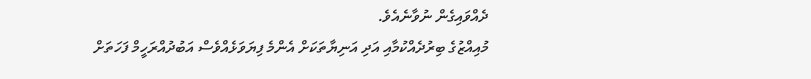ދެއްވައިގެން ނުވާނެއެވެ.
މުއިއްޒުގެ ބިރުދެއްކުމާއި އަދި އަނިޔާތަކަށް އެންމެ ފިޔަވަޅެއްވެސް އަބުދުއްރަހީމް ފަހަތަށް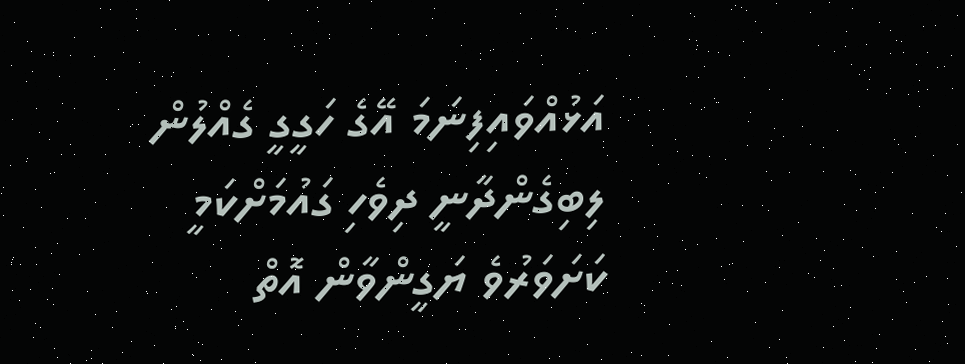އަޅުއްވައިފިނަމަ އޭގެ ހަގީގީ ގެއްލުން ލިބިގެންދާނީ ދިވެހި ގައުމަށްކަމީ ކަށަވަރުވެ ޔަގީންވާން އޮތް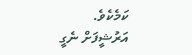ކަމެކެވެ.
އަރުޝީފަށް ނެގީ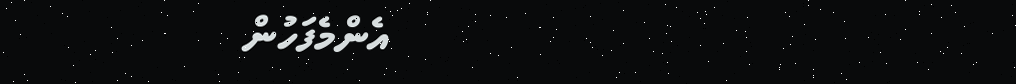އެންމެފަހުން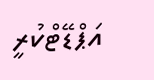އަޕްޑޭޓްކުރީ